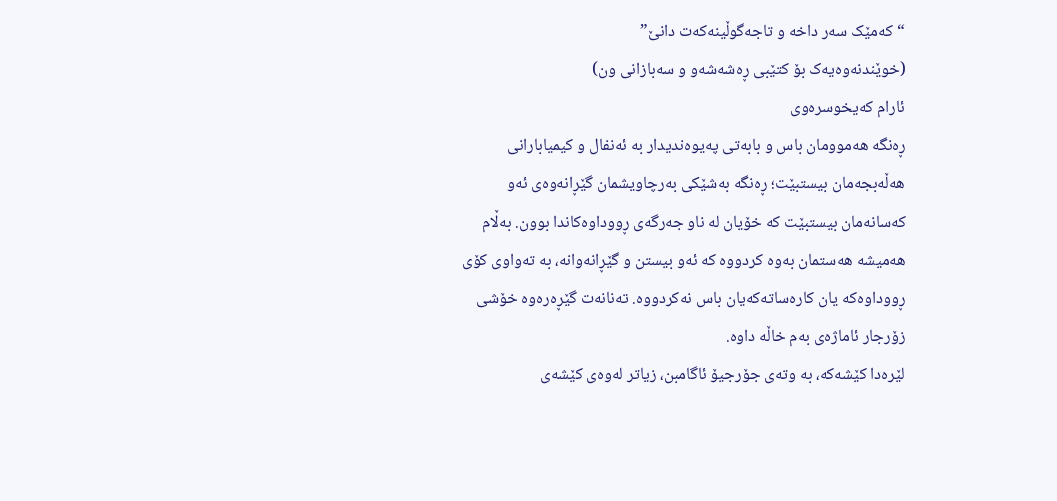“کەمێک سەر داخە و تاجەگوڵینەکەت دانێ”
(خوێندنەوەیەک بۆ کتێبی ڕەشەشەو و سەبازانی ون)
ئارام کەیخوسرەوی
ڕەنگە هەموومان باس و بابەتی پەیوەندیدار بە ئەنفال و کیمیابارانی هەڵەبجەمان بیستبێت؛ ڕەنگە بەشێکی بەرچاویشمان گێڕانەوەی ئەو کەسانەمان بیستبێت کە خۆیان لە ناو جەرگەی ڕووداوەکاندا بوون. بەڵام هەمیشە هەستمان بەوە کردووە کە ئەو بیستن و گێڕانەوانە، بە تەواوی کۆی ڕووداوەکە یان کارەساتەکەیان باس نەکردووە. تەنانەت گێڕەرەوە خۆشی زۆرجار ئاماژەی بەم خاڵە داوە.
لێرەدا کێشەکە، بە وتەی جۆرجیۆ ئاگامبن، زیاتر لەوەی کێشەی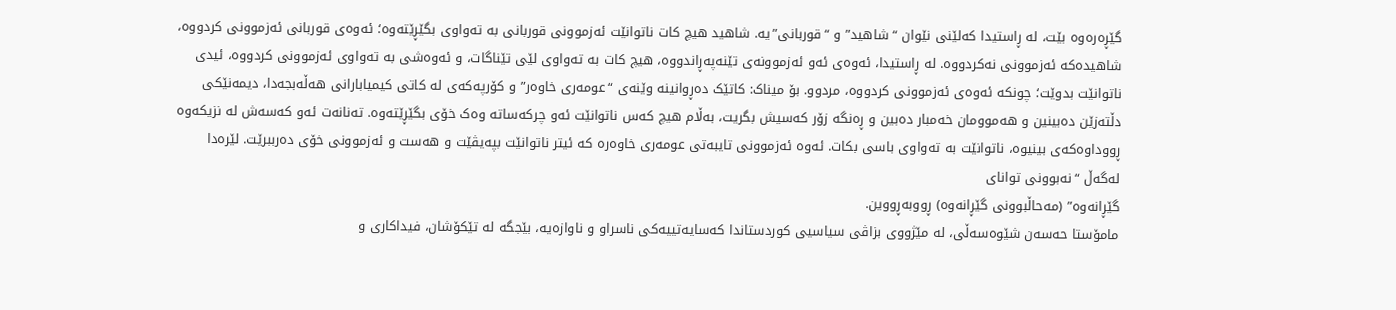گێڕەرەوە بێت، لە ڕاستیدا کەلێنی نێوان “شاهید” و “قوربانی”یە. شاهید هیچ کات ناتوانێت ئەزموونی قوربانی بە تەواوی بگێڕێتەوە؛ ئەوەی قوربانی ئەزموونی کردووە، شاهیدەکە ئەزموونی نەکردووە. لە ڕاستیدا، ئەوەی ئەو ئەزموونەی تێنەپەڕاندووە، هیچ کات بە تەواوی لێی تێناگات، و ئەوەشی بە تەواوی ئەزموونی کردووە، ئیدی ناتوانێت بدوێت؛ چونکە ئەوەی ئەزموونی کردووە، مردوو. بۆ میناک: کاتێک دەڕوانینە وێنەی “عومەری خاوەر” و کۆرپەکەی لە کاتی کیمیابارانی هەڵەبجەدا، دیمەنێکی دڵتەزێن دەبینین و هەموومان خەمبار دەبین و ڕەنگە زۆر کەسیش بگریت، بەڵام هیچ کەس ناتوانێت ئەو چرکەساتە وەک خۆی بگێڕێتەوە. تەنانەت ئەو کەسەش لە نزیکەوە ڕووداوەکەی بینیوە، ناتوانێت بە تەواوی باسی بکات. ئەوە ئەزموونی تایبەتی عومەری خاوەرە کە ئیتر ناتوانێت بپەیڤێت و هەست و ئەزموونی خۆی دەرببرێت. لێرەدا لەگەڵ “نەبوونی توانای
گێڕانەوە” (مەحاڵبوونی گێڕانەوە) ڕووبەڕووین.
مامۆستا حەسەن شێوەسەڵی، لە مێژووی بزاڤی سیاسیی کوردستاندا کەسایەتییەکی ناسراو و ناوازەیە، بێجگە لە تێکۆشان، فیداکاری و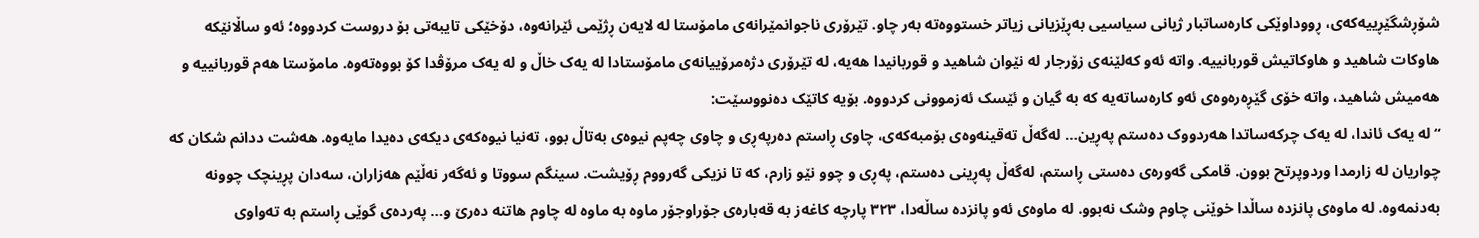شۆڕشگێڕییەکەی، ڕووداوێکی کارەساتبار ژیانی سیاسیی بەڕێزیانی زیاتر خستووەتە بەر چاو. تێرۆری ناجوانمێرانەی مامۆستا لە لایەن ڕژێمی ئێرانەوە، دۆخێکی تایبەتی بۆ دروست کردووە؛ ئەو ساڵانێکە هاوكات شاهید و هاوکاتیش قوربانییە. واتە ئەو کەلێنەی زۆرجار لە نێوان شاهید و قوربانیدا هەیە، لە تێرۆری دژەمرۆییانەی مامۆستادا لە یەک خاڵ و لە یەک مرۆڤدا کۆ بووەتەوە. مامۆستا هەم قوربانییە و هەمیش شاهید، واتە خۆی گێڕەرەوەی ئەو کارەساتەیە کە بە گیان و ئێسک ئەزموونی کردووە. بۆیە کاتێک دەنووسێت:
“لە یەک ئاندا، لە یەک چرکەساتدا هەردووک دەستم پەڕین… لەگەڵ تەقینەوەی بۆمبەکەی، چاوی ڕاستم دەرپەڕی و چاوی چەپم نیوەی بەتاڵ بوو، تەنیا نیوەکەی دیکەی دەیدا مایەوە. هەشت ددانم شکان کە چواریان لە زارمدا وردوپرتح بوون. قامکی گەورەی دەستی ڕاستم، لەگەڵ پەڕینی دەستم، پەڕی و چوو نێو زارم، کە تا نزیکی گەرووم ڕۆیشت. سینگم سووتا و ئەگەر نەڵێم هەزاران، سەدان پڕینچک چوونە بەدنمەوە. لە ماوەی پانزدە ساڵدا خوێنی چاوم وشک نەبوو. لە ماوەی ئەو پانزدە ساڵەدا، ۳۲۳ پارچە کاغەز بە قەبارەی جۆراوجۆر ماوە بە ماوە لە چاوم هاتنە دەرێ و… پەردەی گوێی ڕاستم بە تەواوی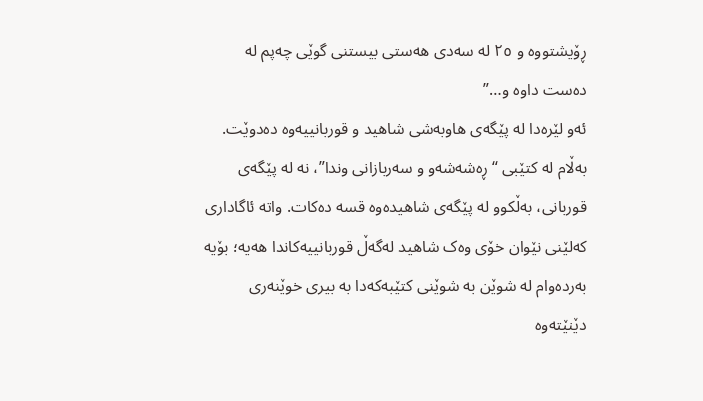ڕۆیشتووە و ۲٥ لە سەدی هەستی بیستنی گوێی چەپم لە دەست داوە و…”
ئەو لێرەدا لە پێگەی هاوبەشی شاهید و قوربانییەوە دەدوێت. بەڵام لە کتێبی “ڕەشەشەو و سەربازانی وندا”، نە لە پێگەی قوربانی، بەڵکوو لە پێگەی شاهیدەوە قسە دەکات. واتە ئاگاداری کەلێنی نێوان خۆی وەک شاهید لەگەڵ قوربانییەکاندا هەیە؛ بۆیە بەردەوام لە شوێن بە شوێنی کتێبەکەدا بە بیری خوێنەری دێنێتەوە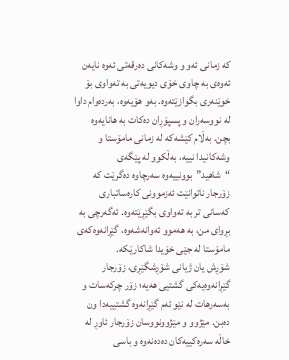کە زمانی ئەو و وشەکانی دەرقەتی ئەوە نایەن ئەوەی بە چاوی خۆی دیویەتی بە تەواوی بۆ خوێنەری بگوازێتەوە. بەو هۆیەوە، بەردەوام داوا لە نووسەران و پسپۆڕان دەکات بە هانایەوە بچن. بەڵام کێشەکە لە زمانی مامۆستا و وشەکانیدا نییە، بەڵکوو لە پێگەی “شاهید”بوونییەوە سەرچاوە دەگرێت کە زۆرجار ناتوانێت ئەزموونی کارەساتباری کەسانی تر بە تەواوی بگێڕێتەوە. ئەگەرچی بە بڕوای من، بە هەموو ئەوانەشەوە، گێڕانەوەکەی مامۆستا لە جێی خۆیدا شاکارێکە.
شۆڕش یان ژیانی شۆڕشگێڕی، زۆرجار گێڕانەوەیەکی گشتیی هەیە؛ زۆر چرکەسات و بەسەرهات لە نێو ئەم گێڕانەوە گشتییەدا ون دەبن. مێژوو و مێژوونووسان زۆرجار ئاوڕ لە خاڵە سەرەکییەکان دەدەنەوە و باسی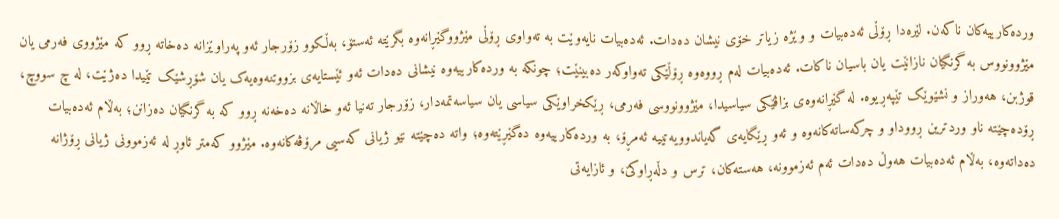وردەکارییەکان ناکەن. لێرەدا ڕۆڵی ئەدەبیات و وێژە زیاتر خۆی نیشان دەدات. ئەدەبیات نایەوێت بە تەواوی ڕۆڵی مێژووگێڕانەوە بگرێتە ئەستۆ، بەڵکوو زۆرجار ئەو پەراوێزانە دەخاتە ڕوو کە مێژووی فەرمی یان مێژوونووس بە گرنگیان نازانێت یان باسیان ناکات. ئەدەبیات لەم ڕووەوە ڕۆڵێکی تەواوکەر دەبینێت؛ چونکە بە وردەکارییەوە نیشانی دەدات ئەو ئێستایەی بزووتنەوەیەک یان شۆڕشێک تێیدا دەژێت، لە چ سووچ، قوژبن، هەوراز و نشێوێک تێپەڕیوە. لە گێڕانەوەی بزاڤێکی سیاسیدا، مێژوونووسی فەرمی، ڕێکخراوێکی سیاسی یان سیاسەتمەدار، زۆرجار تەنیا ئەو خاڵانە دەخەنە ڕوو کە بە گرنگیان دەزانن؛ بەڵام ئەدەبیات ڕۆدەچێتە ناو وردترین ڕووداو و چرکەساتەکانەوە و ئەو ڕێگایەی گەیاندوویەتییە ئەمڕۆ، بە وردەکارییەوە دەگێڕێتەوە؛ واتە دەچێتە نێو ژیانی کەسیی مرۆڤەکانەوە. مێژوو کەمتر ئاوڕ لە ئەزموونی ژیانی ڕۆژانە دەداتەوە، بەڵام ئەدەبیات هەوڵ دەدات ئەم ئەزموونە، هەستەکان، ترس و دڵەڕاوکێ، و ئازایەتی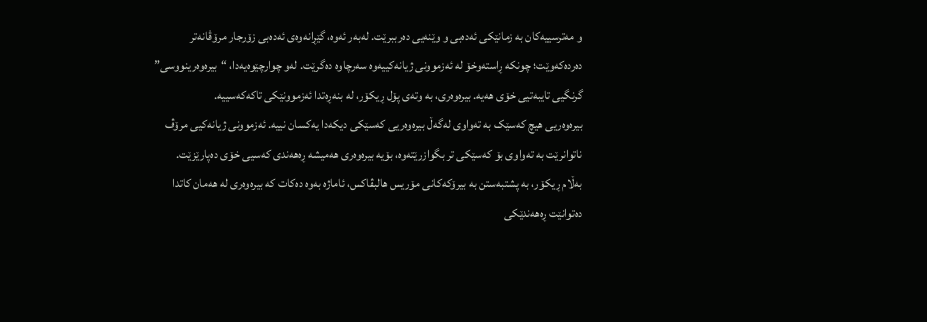و مەترسییەکان بە زمانێکی ئەدەبی و وێنەیی دەرببرێت. لەبەر ئەوە، گێڕانەوەی ئەدەبی زۆرجار مرۆڤانەتر دەردەکەوێت؛ چونکە ڕاستەوخۆ لە ئەزموونی ژیانەکییەوە سەرچاوە دەگرێت. لەو چوارچێوەیەدا، “بیرەوەرینووسی” گرنگیی تایبەتیی خۆی هەیە. بیرەوەری، بە وتەی پۆل ڕیکۆر، لە بنەڕەتدا ئەزموونێکی تاکەکەسییە.
بیرەوەریی هیچ کەسێک بە تەواوی لەگەڵ بیرەوەریی کەسێکی دیکەدا یەکسان نییە. ئەزموونی ژیانەکیی مرۆڤ ناتوانرێت بە تەواوی بۆ کەسێکی تر بگوازرێتەوە، بۆیە بیرەوەری هەمیشە ڕەهەندی کەسیی خۆی دەپارێزێت.
بەڵام ڕیکۆر، بە پشتبەستن بە بیرۆکەکانی مۆریس هالبڤاکس، ئاماژە بەوە دەکات کە بیرەوەری لە هەمان کاتدا دەتوانێت ڕەهەندێکی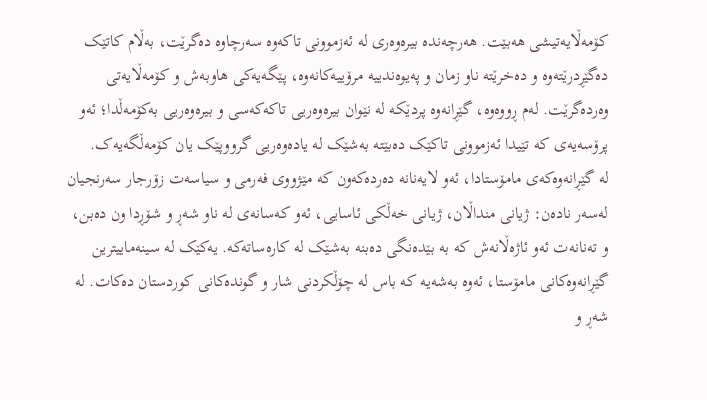کۆمەڵایەتیشی هەبێت. هەرچەندە بیرەوەری لە ئەزموونی تاکەوە سەرچاوە دەگرێت، بەڵام کاتێک دەگێڕدرێتەوە و دەخرێتە ناو زمان و پەیوەندییە مرۆییەکانەوە، پێگەیەکی هاوبەش و کۆمەڵایەتی وەردەگرێت. لەم ڕووەوە، گێڕانەوە پردێکە لە نێوان بیرەوەریی تاکەکەسی و بیرەوەریی بەکۆمەڵدا؛ ئەو پرۆسەیەی کە تێیدا ئەزموونی تاکێک دەبێتە بەشێک لە یادەوەریی گرووپێک یان کۆمەڵگەیەک.
لە گێڕانەوەکەی مامۆستادا، ئەو لایەنانە دەردەکەون کە مێژووی فەرمی و سیاسەت زۆرجار سەرنجیان لەسەر نادەن: ژیانی منداڵان، ژیانی خەڵکی ئاسایی، ئەو کەسانەی لە ناو شەڕ و شۆڕدا ون دەبن، و تەنانەت ئەو ئاژەڵانەش کە بە بێدەنگی دەبنە بەشێک لە کارەساتەکە. یەکێک لە سینەماییترین گێڕانەوەکانی مامۆستا، ئەوە بەشەیە کە باس لە چۆڵکردنی شار و گوندەکانی کوردستان دەکات. لە شەڕ و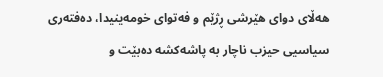هەڵای دوای هێرشی ڕژێم و فەتوای خومەینیدا، دەفتەری سیاسیی حیزب ناچار بە پاشەکشە دەبێت و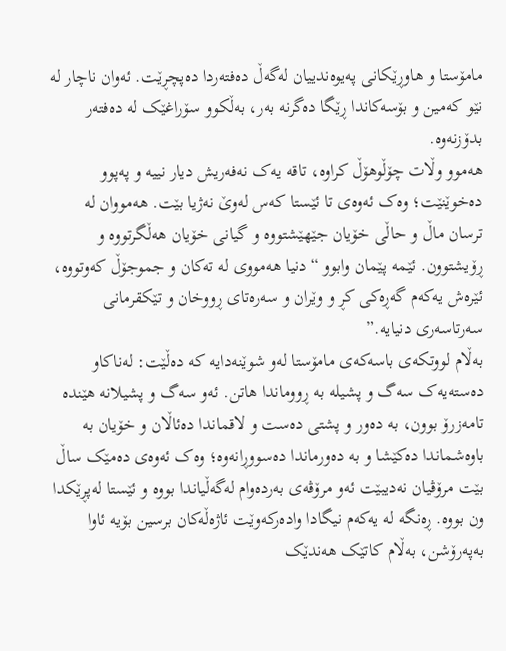مامۆستا و هاوڕێکانی پەیوەندییان لەگەڵ دەفتەردا دەپچڕێت. ئەوان ناچار لە نێو کەمین و بۆسەکاندا ڕێگا دەگرنە بەر، بەڵکوو سۆراغێک لە دەفتەر بدۆزنەوە.
هەموو وڵات چۆڵوهۆڵ کراوە، تاقە یەک نەفەریش دیار نییە و پەپوو دەخوێنێت؛ وەک ئەوەی تا ئێستا کەس لەوێ نەژیا بێت. هەمووان لە ترسان ماڵ و حاڵی خۆیان جێهێشتووە و گیانی خۆیان هەڵگرتووە و ڕۆیشتوون. ئێمە پێمان وابوو “دنیا هەمووی لە تەکان و جموجۆڵ کەوتووە، ئێرەش یەکەم گەڕەکی کڕ و وێران و سەرەتای ڕووخان و تێکقرمانی سەرتاسەری دنیایە.”
بەڵام لووتکەی باسەکەی مامۆستا لەو شوێنەدایە کە دەڵێت: لەناکاو دەستەیەک سەگ و پشیلە بە ڕووماندا هاتن. ئەو سەگ و پشیلانە هێندە تامەزرۆ بوون، بە دەور و پشتی دەست و لاقماندا دەئاڵان و خۆیان بە باوەشماندا دەکێشا و بە دەورماندا دەسووڕانەوە؛ وەک ئەوەی دەمێک ساڵ بێت مرۆڤیان نەدیبێت ئەو مرۆڤەی بەردەوام لەگەڵیاندا بووە و ئێستا لەپڕێکدا ون بووە. ڕەنگە لە یەکەم نیگادا وادەرکەوێت ئاژەڵەکان برسین بۆیە ئاوا بەپەرۆشن، بەڵام کاتێک هەندێک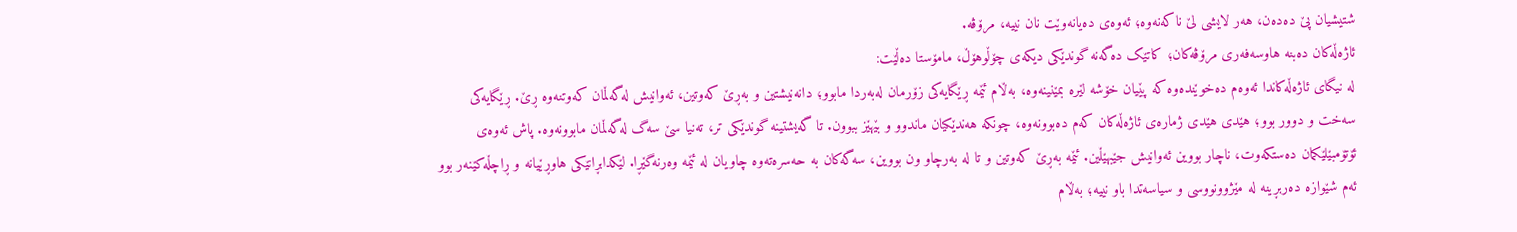شتیشیان پێ دەدەن، هەر لایشی لێ ناکەنەوە؛ ئەوەی دەیانەوێت نان نییە، مرۆڤە.
ئاژەڵەکان دەبنە هاوسەفەری مرۆڤەکان؛ کاتێک دەگەنە گوندێکی دیکەی چۆڵوهۆڵ، مامۆستا دەڵێت:
لە نیگای ئاژەڵەکاندا ئەوەم دەخوێندەوە کە پێیان خۆشە لێرە بمێنینەوە، بەڵام ئێمە ڕێگایەکی زۆرمان لەبەردا مابوو؛ دانەنیشتین و بەڕێ کەوتین، ئەوانیش لەگەڵمان کەوتنەوە ڕێ. ڕێگایەکی سەخت و دوور بوو؛ هێدی هێدی ژمارەی ئاژەڵەکان کەم دەبوونەوە، چونکە هەندێکیان ماندوو و بێهێز ببوون. تا گەیشتینە گوندێکی تر، تەنیا سێ سەگ لەگەڵمان مابوونەوە. پاش ئەوەی ئۆتۆمبێلێکمان دەستکەوت، ناچار بووین ئەوانیش جێبهێڵین. ئێمە بەڕێ کەوتین و تا لە بەرچاو ون بووین، سەگەکان بە حەسرەتەوە چاویان لە ئێمە وەرنەگێڕا. لێکدابڕانێکی هاوڕێیانە و ڕاچڵەکێنەر بوو
ئەم شێوازە دەربڕینە لە مێژوونووسی و سیاسەتدا باو نییە؛ بەڵام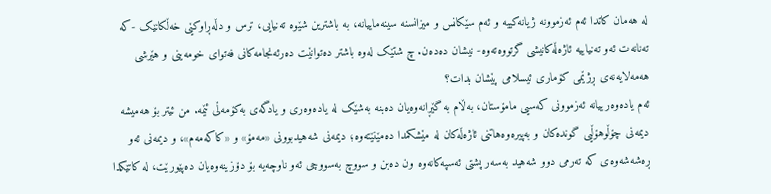لە هەمان کاتدا ئەم ئەزموونە ژیانەکییە و ئەم سێکانس و میزانسنە سینەماییانە، بە باشترین شێوە تەنیایی، ترس و دڵەڕاوکێی خەڵکانێک -کە تەنانەت ئەو تەنیاییە ئاژەڵەکانیشی گرتووەتەوە- نیشان دەدەن. چ شتێک لەوە باشتر دەتوانێت دەرئەنجامەکانی فەتوای خومەینی و هێرشی هەمەلایەنەی ڕژێمی کۆماری ئیسلامی پێشان بدات؟
ئەم یادەوەرییانە ئەزموونی کەسیی مامۆستان، بەڵام بە گێڕانەوەیان دەبنە بەشێک لە یادەوەری و یادگەی بەکۆمەڵی ئێمە. من ئیتر بۆ هەمیشە دیمەنی چۆڵوهۆڵیی گوندەکان و بەپیرەوەهاتنی ئاژەڵەکان لە مێشکمدا دەمێنێتەوە؛ دیمەنی شەهیدبوونی «مەمۆ» و «کاکەمەم»، و دیمەنی ئەو ڕەشەشەوەی کە تەرمی دوو شەهید بەسەر پشتی ئەسپەکانەوە ون دەبن و سووچ بەسووچی ئەو ناوچەیە بۆ دۆزینەوەیان دەپێورێت، لە کاتێکدا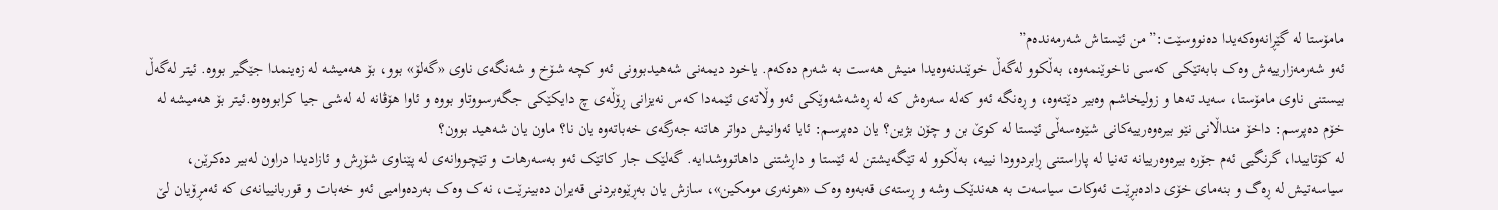مامۆستا لە گێڕانەوەکەیدا دەنووسێت:”من ئێستاش شەرمەندەم”
ئەو شەرمەزارییەش وەک بابەتێکی کەسی ناخوێنمەوە، بەڵکوو لەگەڵ خوێندنەوەیدا منیش هەست بە شەرم دەکەم. یاخود دیمەنی شەهیدبوونی ئەو کچە شۆخ و شەنگەی ناوی «گەلۆ» بوو، بۆ هەمیشە لە زەینمدا جێگیر بووە. ئیتر لەگەڵ بیستنی ناوی مامۆستا، سەید تەها و زولیخاشم وەبیر دێتەوە، و ڕەنگە ئەو کەلە سەرەش کە لە ڕەشەشەوێکی ئەو وڵاتەی ئێمەدا کەس نەیزانی ڕۆڵەی چ دایکێکی جگەرسووتاو بووە و ئاوا هۆڤانە لە لەشی جیا کرابووەوە.ئیتر بۆ هەمیشە لە خۆم دەپرسم: داخۆ منداڵانی نێو بیرەوەرییەکانی شێوەسەڵی ئێستا لە کوێ بن و چۆن بژین؟ یان دەپرسم: ئایا ئەوانیش دواتر هاتنە جەرگەی خەباتەوە یان نا؟ ماون یان شەهید بوون؟
لە کۆتاییدا، گرنگیی ئەم جۆرە بیرەوەرییانە تەنیا لە پاراستنی ڕابردوودا نییە، بەڵکوو لە تێگەیشتن لە ئێستا و داڕشتنی داهاتووشدایە. گەلێک جار کاتێک ئەو بەسەرهات و تێچووانەی لە پێناوی شۆڕش و ئازادیدا دراون لەبیر دەکرێن، سیاسەتیش لە ڕەگ و بنەمای خۆی دادەبڕێت ئەوکات سیاسەت بە هەندێک وشە و ڕستەی قەبەوە وەک «هونەری مومکین»، سازش یان بەڕێوەبردنی قەیران دەبینرێت، نەک وەک بەردەوامیی ئەو خەبات و قوربانییانەی کە ئەمڕۆیان لێ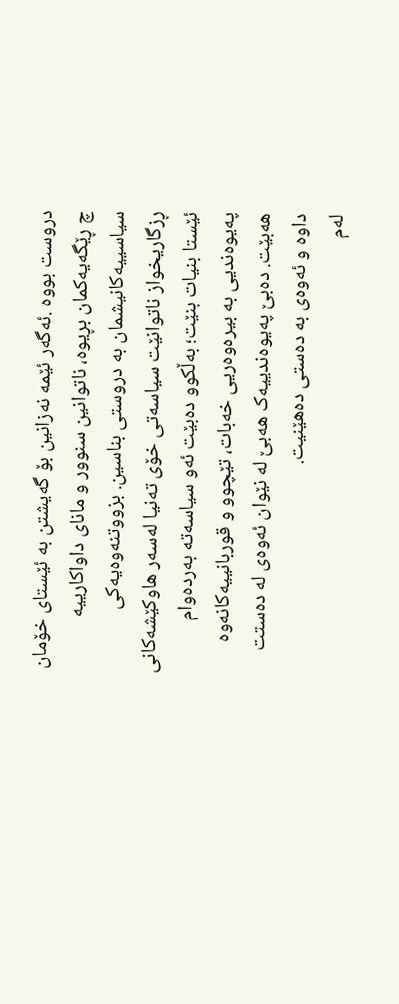دروست بووە .ئەگەر ئێمە نەزانین بۆ گەیشتن بە ئێستای خۆمان چ ڕێگەیەکمان بڕیوە، ناتوانین سنوور و مانای داواکارییە سیاسییەکانیشمان بە دروستی بناسین. بزووتنەوەیەکی ڕزگاریخواز ناتوانێت سیاسەتی خۆی تەنیا لەسەر هاوکێشەکانی ئێستا بنیات بنێت؛ بەڵکوو دەبێت ئەو سیاسەتە بەردەوام پەیوەندیی بە بیرەوەریی خەبات، تێچوو و قوربانییەکانەوە هەبێت. دەبێ پەیوەندییەک هەبێ لە نێوان ئەوەی لە دەستت داوە و ئەوەی بە دەستی دەهێنیت.
لەم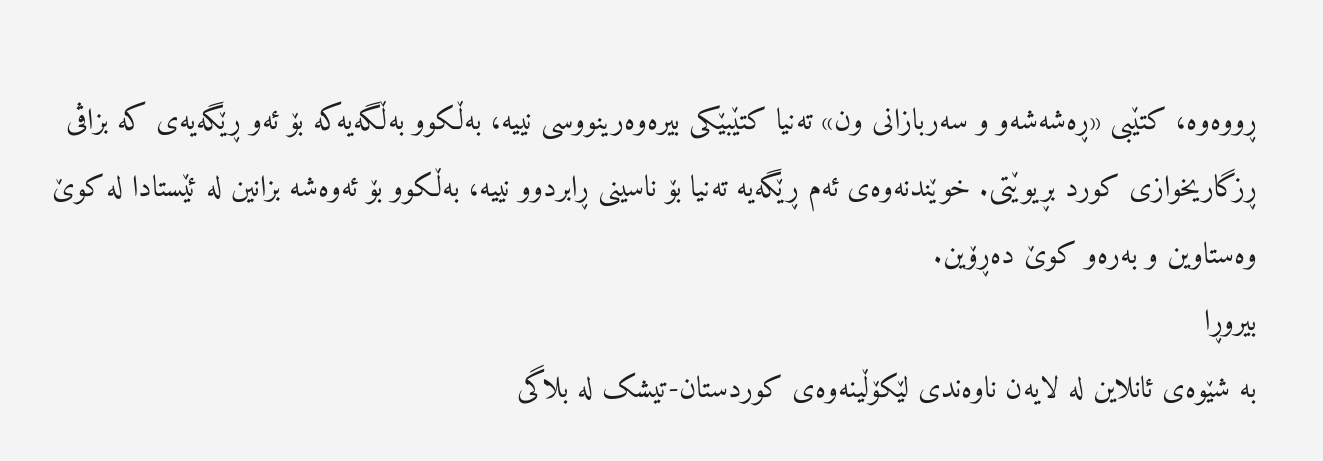ڕووەوە، کتێبی «ڕەشەشەو و سەربازانی ون» تەنیا کتێبێکی بیرەوەرینووسی نییە، بەڵکوو بەڵگەیەکە بۆ ئەو ڕێگەیەی کە بزاڤی ڕزگاریخوازی کورد بڕیوێتی. خوێندنەوەی ئەم ڕێگەیە تەنیا بۆ ناسینی ڕابردوو نییە، بەڵکوو بۆ ئەوەشە بزانین لە ئێستادا لە کوێ وەستاوین و بەرەو کوێ دەڕۆین.
بیروڕا
بە شێوەی ئانلاین لە لایەن ناوەندی لێکۆڵینەوەی کوردستان-تیشک لە بلاگی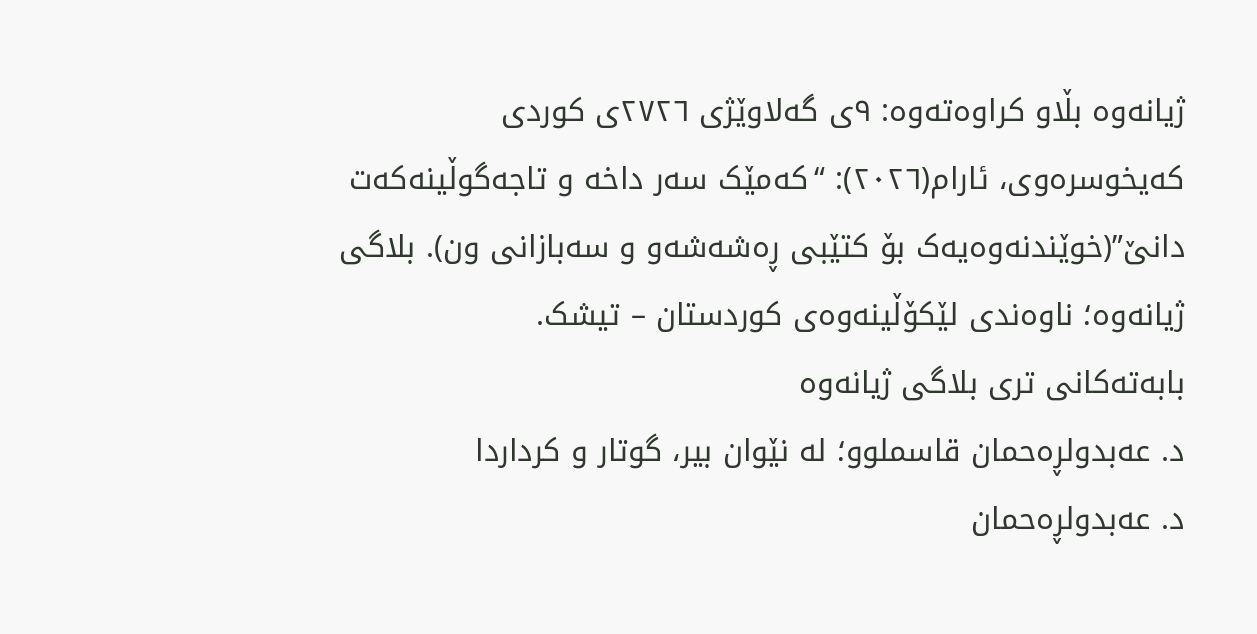ژیانەوە بڵاو کراوەتەوە: ٩ی گەلاوێژی ٢٧٢٦ی کوردی
کەیخوسرەوی، ئارام(٢٠٢٦): “کەمێک سەر داخە و تاجەگوڵینەکەت دانێ”(خوێندنەوەیەک بۆ کتێبی ڕەشەشەو و سەبازانی ون). بلاگی ژیانەوە؛ ناوەندی لێکۆڵینەوەی کوردستان – تیشک.
بابەتەکانی تری بلاگی ژیانەوە
د. عەبدولڕەحمان قاسملوو؛ لە نێوان بیر، گوتار و کرداردا
د. عەبدولڕەحمان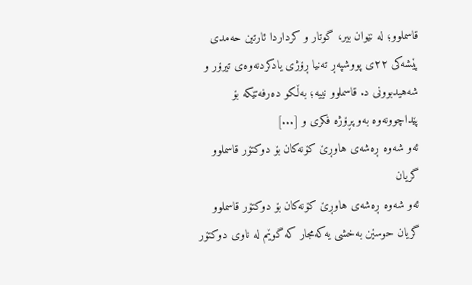قاسملوو؛ لە نێوان بیر، گوتار و کرداردا ئارتین حەمدی پێشەکی ٢٢ی پووشپەڕ تەنیا ڕۆژی یادکردنەوەی تیرۆر و شەهیدبوونی د. قاسملوو نییە؛ بەڵکو دەرفەتێکە بۆ پێداچوونەوە بەو پڕۆژە فکری و [...]
ئەو شەوە ڕەشەی هاوڕێ کۆنەکان بۆ دوکتۆر قاسملوو گریان
ئەو شەوە ڕەشەی هاوڕێ کۆنەکان بۆ دوکتۆر قاسملوو گریان حوسێن بەخشی یەکەمجار کە گوێم لە ناوی دوکتۆر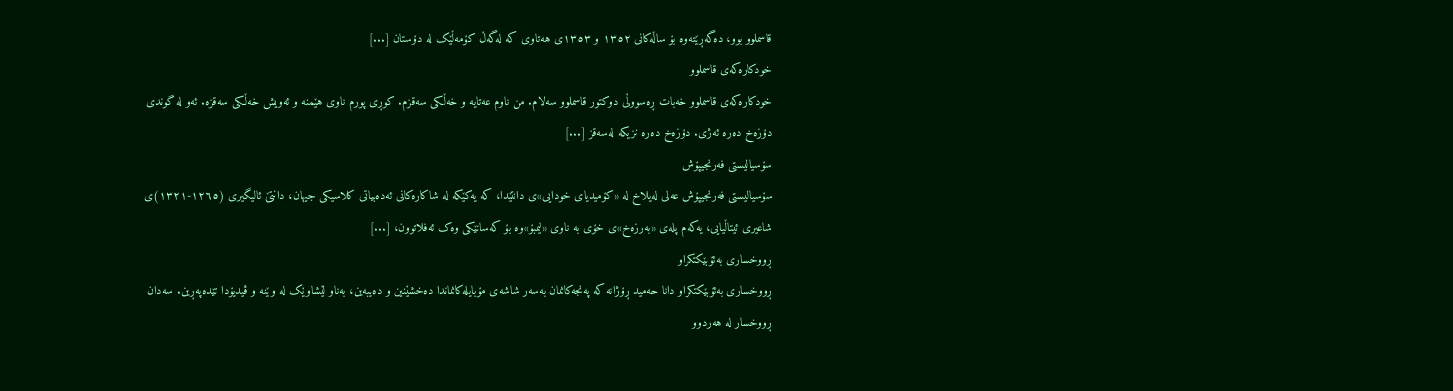قاسملوو بوو، دەگەڕێتەوە بۆ ساڵەکانی ١٣٥٢ و ١٣٥٣ی هەتاوی کە لەگەڵ کۆمەڵێک لە دۆستان [...]
خودکارەکەی قاسملوو
خودکارەکەی قاسملوو خەبات ڕەسووڵی دوکتور قاسملوو سەلام. من ناوم عەتایە و خەڵکی سەقزم. کوڕی پورم ناوی هێمنە و ئەویش خەڵکی سەقزە. ئەو لە گوندی دۆزەخ دەرە ئەژی. دۆزەخ دەرە نزیکە لەسەقز [...]
سۆسیالیستی فەرنجیپۆش
سۆسیالیستی فەرنجیپۆش عەلی لەیلاخ لە «کۆمیدیای خودایی»ی دانتێدا، کە یەکێکە لە شاکارەکانی ئەدەبیاتی کلاسیکی جیهان، دانتێ ئالیگیری (١٢٦٥-١٣٢١)ی شاعیری ئیتاڵیایی، یەکەم پلەی «بەرزەخ»ی خۆی بە ناوی «لیمبۆ»وە بۆ کەسانێکی وەک ئەفلاتوون، [...]
ڕووخساری بەئۆبێکتکراو
ڕووخساری بەئۆبێکتکراو دانا حەمید ڕۆژانە کە پەنجەکانمان بەسەر شاشەی مۆبایلەکانماندا دەخشێنین و دەیبەین، بەناو لێشاوێک لە وێنە و ڤیدیۆدا تێدەپەڕین. سەدان ڕووخسار لە هەردوو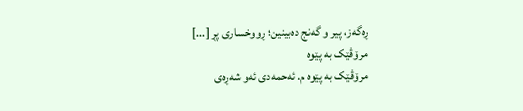ڕەگەز، پیر و گەنج دەبینین؛ ڕووخساری پڕ [...]
مرۆڤێک بە پێوە
مرۆڤێک بە پێوە م. ئەحمەدی ئەو شەڕەی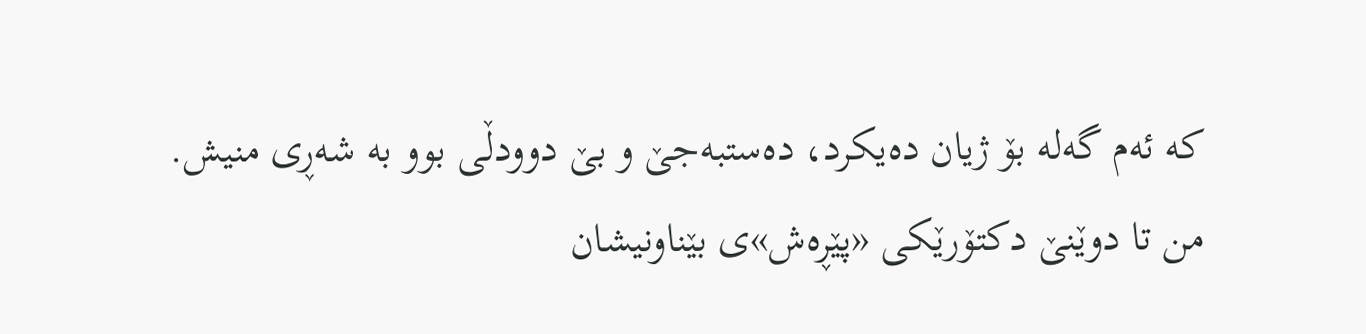کە ئەم گەلە بۆ ژیان دەیکرد، دەستبەجێ و بێ دوودڵی بوو بە شەڕی منیش. من تا دوێنێ دکتۆرێکی «پێڕەش»ی بێناونیشان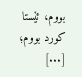بووم، ئێستا کورد بووم؛ [...]